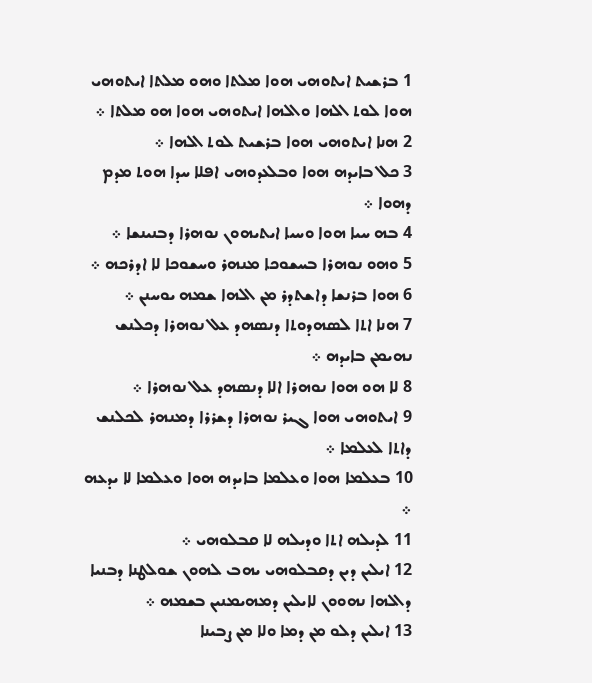1 ܒܪܫܝܬ ܐܝܬܘܗܝ ܗܘܐ ܡܠܬܐ ܘܗܘ ܡܠܬܐ ܐܝܬܘܗܝ ܗܘܐ ܠܘܬ ܐܠܗܐ ܘܐܠܗܐ ܐܝܬܘܗܝ ܗܘܐ ܗܘ ܡܠܬܐ ܀
2 ܗܢܐ ܐܝܬܘܗܝ ܗܘܐ ܒܪܫܝܬ ܠܘܬ ܐܠܗܐ ܀
3 ܟܠ ܒܐܝܕܗ ܗܘܐ ܘܒܠܥܕܘܗܝ ܐܦܠܐ ܚܕܐ ܗܘܬ ܡܕܡ ܕܗܘܐ ܀
4 ܒܗ ܚܝܐ ܗܘܐ ܘܚܝܐ ܐܝܬܝܗܘܢ ܢܘܗܪܐ ܕܒܢܝܢܫܐ ܀
5 ܘܗܘ ܢܘܗܪܐ ܒܚܫܘܟܐ ܡܢܗܪ ܘܚܫܘܟܐ ܠܐ ܐܕܪܟܗ ܀
6 ܗܘܐ ܒܪܢܫܐ ܕܐܫܬܕܪ ܡܢ ܐܠܗܐ ܫܡܗ ܝܘܚܢܢ ܀
7 ܗܢܐ ܐܬܐ ܠܤܗܕܘܬܐ ܕܢܤܗܕ ܥܠ ܢܘܗܪܐ ܕܟܠܢܫ ܢܗܝܡܢ ܒܐܝܕܗ ܀
8 ܠܐ ܗܘ ܗܘܐ ܢܘܗܪܐ ܐܠܐ ܕܢܤܗܕ ܥܠ ܢܘܗܪܐ ܀
9 ܐܝܬܘܗܝ ܗܘܐ ܓܝܪ ܢܘܗܪܐ ܕܫܪܪܐ ܕܡܢܗܪ ܠܟܠܢܫ ܕܐܬܐ ܠܥܠܡܐ ܀
10 ܒܥܠܡܐ ܗܘܐ ܘܥܠܡܐ ܒܐܝܕܗ ܗܘܐ ܘܥܠܡܐ ܠܐ ܝܕܥܗ ܀
11 ܠܕܝܠܗ ܐܬܐ ܘܕܝܠܗ ܠܐ ܩܒܠܘܗܝ ܀
12 ܐܝܠܝܢ ܕܝܢ ܕܩܒܠܘܗܝ ܝܗܒ ܠܗܘܢ ܫܘܠܛܢܐ ܕܒܢܝܐ ܕܐܠܗܐ ܢܗܘܘܢ ܠܐܝܠܝܢ ܕܡܗܝܡܢܝܢ ܒܫܡܗ ܀
13 ܐܝܠܝܢ ܕܠܘ ܡܢ ܕܡܐ ܘܠܐ ܡܢ ܨܒܝܢܐ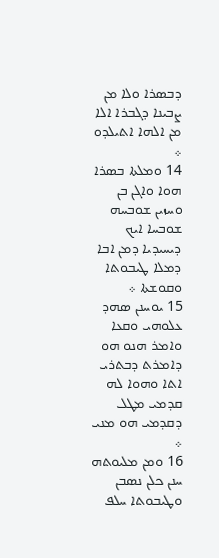ܕܒܤܪܐ ܘܠܐ ܡܢ ܨܒܝܢܐ ܕܓܒܪܐ ܐܠܐ ܡܢ ܐܠܗܐ ܐܬܝܠܕܘ ܀
14 ܘܡܠܬܐ ܒܤܪܐ ܗܘܐ ܘܐܓܢ ܒܢ ܘܚܙܝܢ ܫܘܒܚܗ ܫܘܒܚܐ ܐܝܟ ܕܝܚܝܕܝܐ ܕܡܢ ܐܒܐ ܕܡܠܐ ܛܝܒܘܬܐ ܘܩܘܫܬܐ ܀
15 ܝܘܚܢܢ ܤܗܕ ܥܠܘܗܝ ܘܩܥܐ ܘܐܡܪ ܗܢܘ ܗܘ ܕܐܡܪܬ ܕܒܬܪܝ ܐܬܐ ܘܗܘܐ ܠܗ ܩܕܡܝ ܡܛܠ ܕܩܕܡܝ ܗܘ ܡܢܝ ܀
16 ܘܡܢ ܡܠܝܘܬܗ ܚܢܢ ܟܠܢ ܢܤܒܢ ܘܛܝܒܘܬܐ ܚܠܦ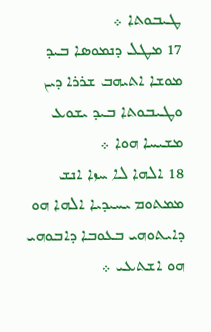ܛܝܒܘܬܐ ܀
17 ܡܛܠ ܕܢܡܘܤܐ ܒܝܕ ܡܘܫܐ ܐܬܝܗܒ ܫܪܪܐ ܕܝܢ ܘܛܝܒܘܬܐ ܒܝܕ ܝܫܘܥ ܡܫܝܚܐ ܗܘܐ ܀
18 ܐܠܗܐ ܠܐ ܚܙܐ ܐܢܫ ܡܡܬܘܡ ܝܚܝܕܝܐ ܐܠܗܐ ܗܘ ܕܐܝܬܘܗܝ ܒܥܘܒܐ ܕܐܒܘܗܝ ܗܘ ܐܫܬܥܝ ܀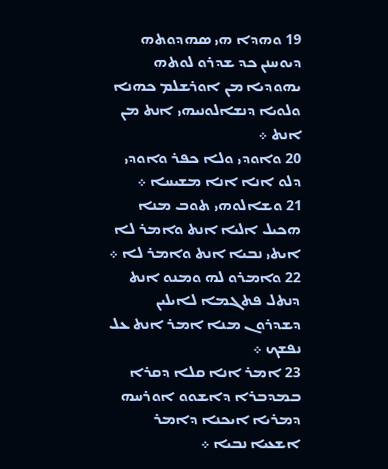19 ܘܗܕܐ ܗܝ ܤܗܕܘܬܗ ܕܝܘܚܢܢ ܟܕ ܫܕܪܘ ܠܘܬܗ ܝܗܘܕܝܐ ܡܢ ܐܘܪܫܠܡ ܟܗܢܐ ܘܠܘܝܐ ܕܢܫܐܠܘܢܝܗܝ ܐܢܬ ܡܢ ܐܢܬ ܀
20 ܘܐܘܕܝ ܘܠܐ ܟܦܪ ܘܐܘܕܝ ܕܠܘ ܐܢܐ ܐܢܐ ܡܫܝܚܐ ܀
21 ܘܫܐܠܘܗܝ ܬܘܒ ܡܢܐ ܗܟܝܠ ܐܠܝܐ ܐܢܬ ܘܐܡܪ ܠܐ ܐܝܬܝ ܢܒܝܐ ܐܢܬ ܘܐܡܪ ܠܐ ܀
22 ܘܐܡܪܘ ܠܗ ܘܡܢܘ ܐܢܬ ܕܢܬܠ ܦܬܓܡܐ ܠܐܝܠܝܢ ܕܫܕܪܘܢ ܡܢܐ ܐܡܪ ܐܢܬ ܥܠ ܢܦܫܟ ܀
23 ܐܡܪ ܐܢܐ ܩܠܐ ܕܩܪܐ ܒܡܕܒܪܐ ܕܐܫܘܘ ܐܘܪܚܗ ܕܡܪܝܐ ܐܝܟܢܐ ܕܐܡܪ ܐܫܥܝܐ ܢܒܝܐ ܀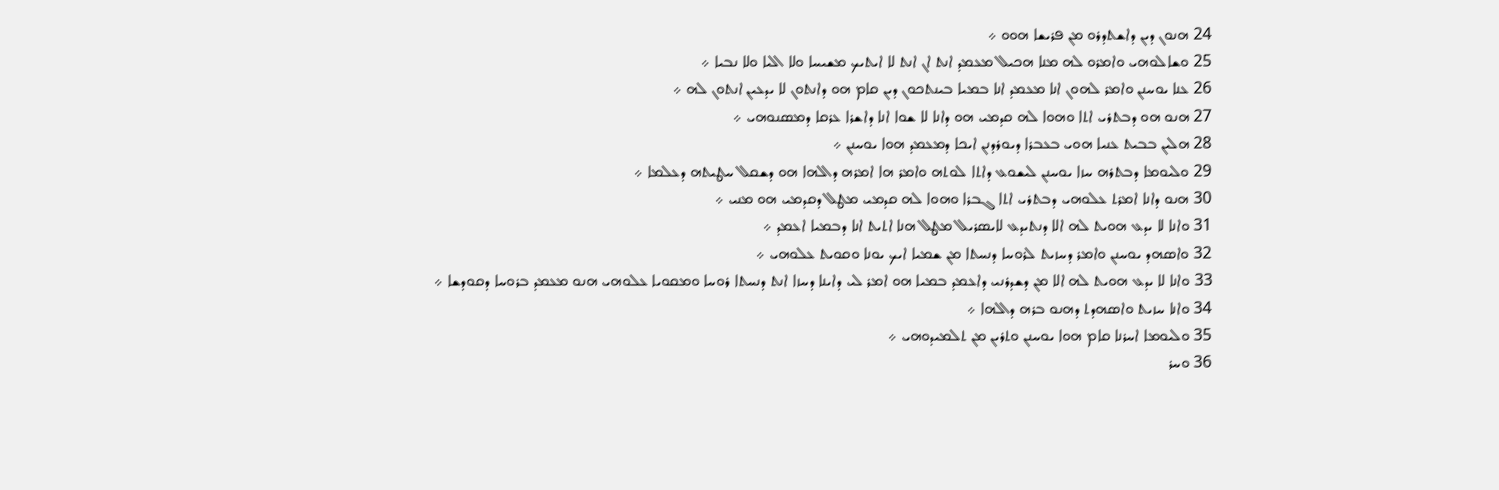24 ܗܢܘܢ ܕܝܢ ܕܐܫܬܕܪܘ ܡܢ ܦܪܝܫܐ ܗܘܘ ܀
25 ܘܫܐܠܘܗܝ ܘܐܡܪܘ ܠܗ ܡܢܐ ܗܟܝܠ ܡܥܡܕ ܐܢܬ ܐܢ ܐܢܬ ܠܐ ܐܝܬܝܟ ܡܫܝܚܐ ܘܠܐ ܐܠܝܐ ܘܠܐ ܢܒܝܐ ܀
26 ܥܢܐ ܝܘܚܢܢ ܘܐܡܪ ܠܗܘܢ ܐܢܐ ܡܥܡܕ ܐܢܐ ܒܡܝܐ ܒܝܢܬܟܘܢ ܕܝܢ ܩܐܡ ܗܘ ܕܐܢܬܘܢ ܠܐ ܝܕܥܝܢ ܐܢܬܘܢ ܠܗ ܀
27 ܗܢܘ ܗܘ ܕܒܬܪܝ ܐܬܐ ܘܗܘܐ ܠܗ ܩܕܡܝ ܗܘ ܕܐܢܐ ܠܐ ܫܘܐ ܐܢܐ ܕܐܫܪܐ ܥܪܩܐ ܕܡܤܢܘܗܝ ܀
28 ܗܠܝܢ ܒܒܝܬ ܥܢܝܐ ܗܘܝ ܒܥܒܪܐ ܕܝܘܪܕܢܢ ܐܝܟܐ ܕܡܥܡܕ ܗܘܐ ܝܘܚܢܢ ܀
29 ܘܠܝܘܡܐ ܕܒܬܪܗ ܚܙܐ ܝܘܚܢܢ ܠܝܫܘܥ ܕܐܬܐ ܠܘܬܗ ܘܐܡܪ ܗܐ ܐܡܪܗ ܕܐܠܗܐ ܗܘ ܕܫܩܠ ܚܛܝܬܗ ܕܥܠܡܐ ܀
30 ܗܢܘ ܕܐܢܐ ܐܡܪܬ ܥܠܘܗܝ ܕܒܬܪܝ ܐܬܐ ܓܒܪܐ ܘܗܘܐ ܠܗ ܩܕܡܝ ܡܛܠ ܕܩܕܡܝ ܗܘ ܡܢܝ ܀
31 ܘܐܢܐ ܠܐ ܝܕܥ ܗܘܝܬ ܠܗ ܐܠܐ ܕܢܬܝܕܥ ܠܐܝܤܪܝܠ ܡܛܠ ܗܢܐ ܐܬܝܬ ܐܢܐ ܕܒܡܝܐ ܐܥܡܕ ܀
32 ܘܐܤܗܕ ܝܘܚܢܢ ܘܐܡܪ ܕܚܙܝܬ ܠܪܘܚܐ ܕܢܚܬܐ ܡܢ ܫܡܝܐ ܐܝܟ ܝܘܢܐ ܘܩܘܝܬ ܥܠܘܗܝ ܀
33 ܘܐܢܐ ܠܐ ܝܕܥ ܗܘܝܬ ܠܗ ܐܠܐ ܡܢ ܕܫܕܪܢܝ ܕܐܥܡܕ ܒܡܝܐ ܗܘ ܐܡܪ ܠܝ ܕܐܝܢܐ ܕܚܙܐ ܐܢܬ ܕܢܚܬܐ ܪܘܚܐ ܘܡܩܘܝܐ ܥܠܘܗܝ ܗܢܘ ܡܥܡܕ ܒܪܘܚܐ ܕܩܘܕܫܐ ܀
34 ܘܐܢܐ ܚܙܝܬ ܘܐܤܗܕܬ ܕܗܢܘ ܒܪܗ ܕܐܠܗܐ ܀
35 ܘܠܝܘܡܐ ܐܚܪܢܐ ܩܐܡ ܗܘܐ ܝܘܚܢܢ ܘܬܪܝܢ ܡܢ ܬܠܡܝܕܘܗܝ ܀
36 ܘܚܪ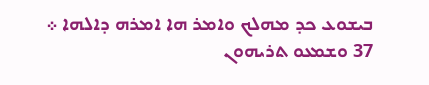ܒܝܫܘܥ ܟܕ ܡܗܠܟ ܘܐܡܪ ܗܐ ܐܡܪܗ ܕܐܠܗܐ ܀
37 ܘܫܡܥܘ ܬܪܝܗܘܢ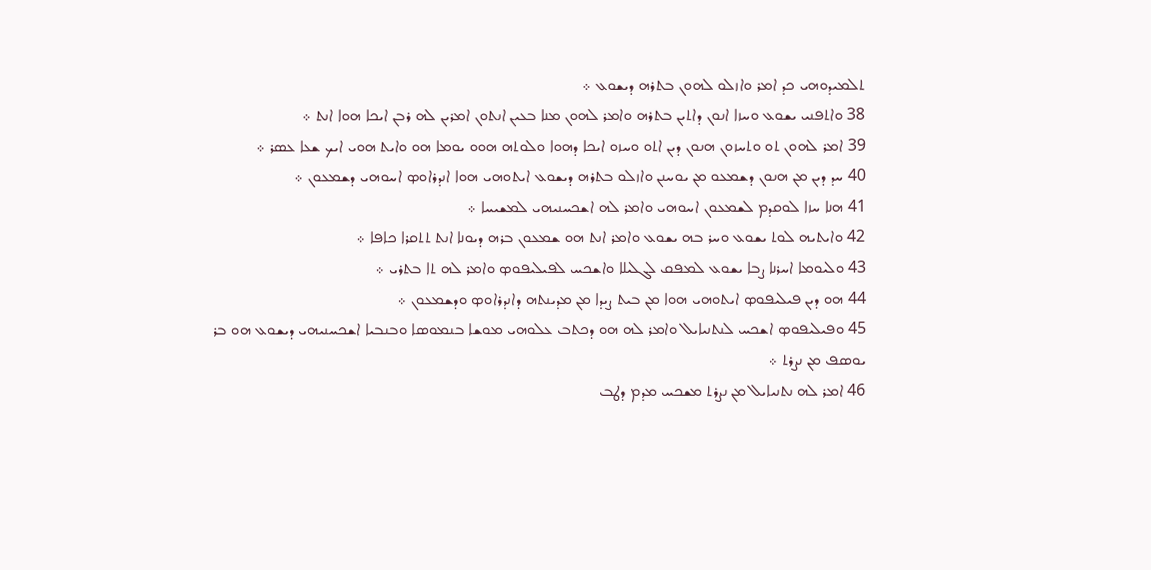ܬܠܡܝܕܘܗܝ ܟܕ ܐܡܪ ܘܐܙܠܘ ܠܗܘܢ ܒܬܪܗ ܕܝܫܘܥ ܀
38 ܘܐܬܦܢܝ ܝܫܘܥ ܘܚܙܐ ܐܢܘܢ ܕܐܬܝܢ ܒܬܪܗ ܘܐܡܪ ܠܗܘܢ ܡܢܐ ܒܥܝܢ ܐܢܬܘܢ ܐܡܪܝܢ ܠܗ ܪܒܢ ܐܝܟܐ ܗܘܐ ܐܢܬ ܀
39 ܐܡܪ ܠܗܘܢ ܬܘ ܘܬܚܙܘܢ ܗܢܘܢ ܕܝܢ ܐܬܘ ܘܚܙܘ ܐܝܟܐ ܕܗܘܐ ܘܠܘܬܗ ܗܘܘ ܝܘܡܐ ܗܘ ܘܐܝܬ ܗܘܝ ܐܝܟ ܫܥܐ ܥܤܪ ܀
40 ܚܕ ܕܝܢ ܡܢ ܗܢܘܢ ܕܫܡܥܘ ܡܢ ܝܘܚܢܢ ܘܐܙܠܘ ܒܬܪܗ ܕܝܫܘܥ ܐܝܬܘܗܝ ܗܘܐ ܐܢܕܪܐܘܤ ܐܚܘܗܝ ܕܫܡܥܘܢ ܀
41 ܗܢܐ ܚܙܐ ܠܘܩܕܡ ܠܫܡܥܘܢ ܐܚܘܗܝ ܘܐܡܪ ܠܗ ܐܫܟܚܢܝܗܝ ܠܡܫܝܚܐ ܀
42 ܘܐܝܬܝܗ ܠܘܬ ܝܫܘܥ ܘܚܪ ܒܗ ܝܫܘܥ ܘܐܡܪ ܐܢܬ ܗܘ ܫܡܥܘܢ ܒܪܗ ܕܝܘܢܐ ܐܢܬ ܬܬܩܪܐ ܟܐܦܐ ܀
43 ܘܠܝܘܡܐ ܐܚܪܢܐ ܨܒܐ ܝܫܘܥ ܠܡܦܩ ܠܓܠܝܠܐ ܘܐܫܟܚ ܠܦܝܠܝܦܘܤ ܘܐܡܪ ܠܗ ܬܐ ܒܬܪܝ ܀
44 ܗܘ ܕܝܢ ܦܝܠܝܦܘܤ ܐܝܬܘܗܝ ܗܘܐ ܡܢ ܒܝܬ ܨܝܕܐ ܡܢ ܡܕܝܢܬܗ ܕܐܢܕܪܐܘܤ ܘܕܫܡܥܘܢ ܀
45 ܘܦܝܠܝܦܘܤ ܐܫܟܚ ܠܢܬܢܝܐܝܠ ܘܐܡܪ ܠܗ ܗܘ ܕܟܬܒ ܥܠܘܗܝ ܡܘܫܐ ܒܢܡܘܤܐ ܘܒܢܒܝܐ ܐܫܟܚܢܝܗܝ ܕܝܫܘܥ ܗܘ ܒܪ ܝܘܤܦ ܡܢ ܢܨܪܬ ܀
46 ܐܡܪ ܠܗ ܢܬܢܝܐܝܠ ܡܢ ܢܨܪܬ ܡܫܟܚ ܡܕܡ ܕܛܒ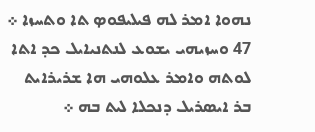ܢܗܘܐ ܐܡܪ ܠܗ ܦܝܠܝܦܘܤ ܬܐ ܘܬܚܙܐ ܀
47 ܘܚܙܝܗܝ ܝܫܘܥ ܠܢܬܢܝܐܝܠ ܟܕ ܐܬܐ ܠܘܬܗ ܘܐܡܪ ܥܠܘܗܝ ܗܐ ܫܪܝܪܐܝܬ ܒܪ ܐܝܤܪܝܠ ܕܢܟܠܐ ܠܝܬ ܒܗ ܀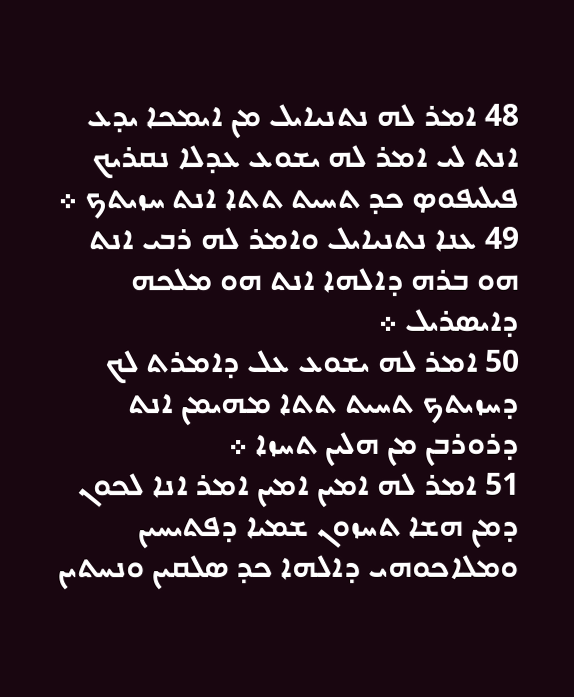48 ܐܡܪ ܠܗ ܢܬܢܝܐܝܠ ܡܢ ܐܝܡܟܐ ܝܕܥ ܐܢܬ ܠܝ ܐܡܪ ܠܗ ܝܫܘܥ ܥܕܠܐ ܢܩܪܝܟ ܦܝܠܝܦܘܤ ܟܕ ܬܚܝܬ ܬܬܐ ܐܢܬ ܚܙܝܬܟ ܀
49 ܥܢܐ ܢܬܢܝܐܝܠ ܘܐܡܪ ܠܗ ܪܒܝ ܐܢܬ ܗܘ ܒܪܗ ܕܐܠܗܐ ܐܢܬ ܗܘ ܡܠܟܗ ܕܐܝܤܪܝܠ ܀
50 ܐܡܪ ܠܗ ܝܫܘܥ ܥܠ ܕܐܡܪܬ ܠܟ ܕܚܙܝܬܟ ܬܚܝܬ ܬܬܐ ܡܗܝܡܢ ܐܢܬ ܕܪܘܪܒܢ ܡܢ ܗܠܝܢ ܬܚܙܐ ܀
51 ܐܡܪ ܠܗ ܐܡܝܢ ܐܡܝܢ ܐܡܪ ܐܢܐ ܠܟܘܢ ܕܡܢ ܗܫܐ ܬܚܙܘܢ ܫܡܝܐ ܕܦܬܝܚܝܢ ܘܡܠܐܟܘܗܝ ܕܐܠܗܐ ܟܕ ܤܠܩܝܢ ܘܢܚܬܝܢ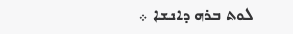ܠܘܬ ܒܪܗ ܕܐܢܫܐ ܀